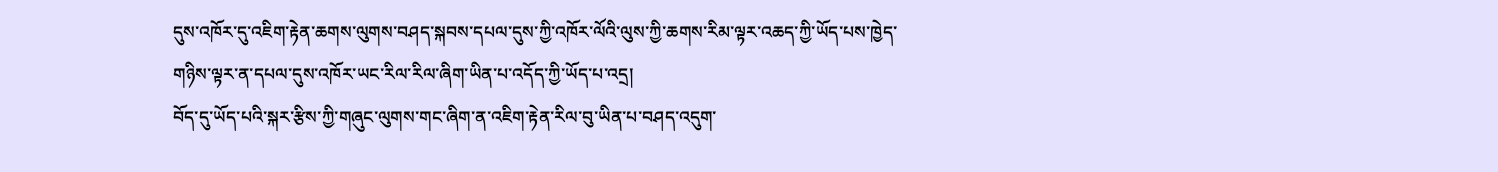དུས་འཁོར་དུ་འཇིག་རྟེན་ཆགས་ལུགས་བཤད་སྐབས་དཔལ་དུས་ཀྱི་འཁོར་ལོའི་ལུས་ཀྱི་ཆགས་རིམ་ལྟར་འཆད་ཀྱི་ཡོད་པས་ཁྱེད་གཉིས་ལྟར་ན་དཔལ་དུས་འཁོར་ཡང་རིལ་རིལ་ཞིག་ཡིན་པ་འདོད་ཀྱི་ཡོད་པ་འདྲ།
བོད་དུ་ཡོད་པའི་སྐར་རྩིས་ཀྱི་གཞུང་ལུགས་གང་ཞིག་ན་འཇིག་རྟེན་རིལ་བུ་ཡིན་པ་བཤད་འདུག་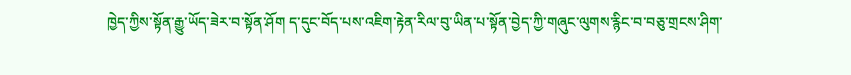ཁྱེད་ཀྱིས་སྟོན་རྒྱུ་ཡོད་ཟེར་བ་སྟོན་ཤོག ད་དུང་བོད་པས་འཇིག་རྟེན་རིལ་བུ་ཡིན་པ་སྟོན་བྱེད་ཀྱི་གཞུང་ལུགས་རྙིང་བ་བཅུ་གྲངས་ཤིག་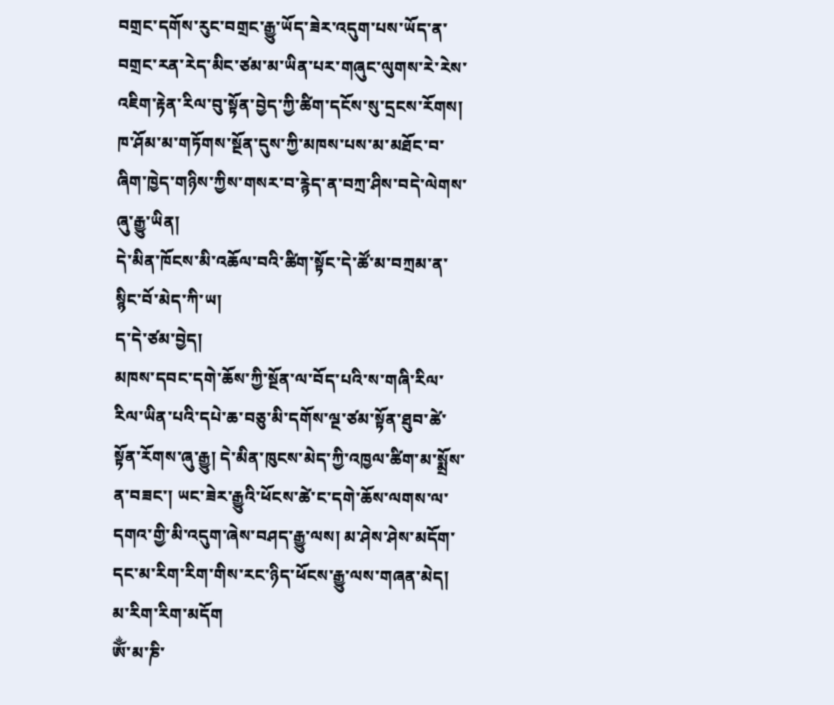བགྲང་དགོས་རུང་བགྲང་རྒྱུ་ཡོད་ཟེར་འདུག་པས་ཡོད་ན་བགྲང་རན་རེད་མིང་ཙམ་མ་ཡིན་པར་གཞུང་ལུགས་རེ་རེས་འཇིག་རྟེན་རིལ་བུ་སྟོན་བྱེད་ཀྱི་ཚིག་དངོས་སུ་དྲངས་རོགས།
ཁ་ཤོམ་མ་གཏོགས་སྔོན་དུས་ཀྱི་མཁས་པས་མ་མཐོང་བ་ཞིག་ཁྱེད་གཉིས་ཀྱིས་གསར་བ་རྙེད་ན་བཀྲ་ཤིས་བདེ་ལེགས་ཞུ་རྒྱུ་ཡིན།
དེ་མིན་ཁོངས་མི་འཆོལ་བའི་ཚིག་སྟོང་དེ་ཚོ་མ་བཀྲམ་ན་སྙིང་བོ་མེད་ཀི་ཡ།
ད་དེ་ཙམ་བྱེད།
མཁས་དབང་དགེ་ཆོས་ཀྱི་སྔོན་ལ་བོད་པའི་ས་གཞི་རིལ་རིལ་ཡིན་པའི་དཔེ་ཆ་བཅུ་མི་དགོས་ལྔ་ཙམ་སྟོན་ཐུབ་ཚེ་སྟོན་རོགས་ཞུ་རྒྱུ། དེ་མིན་ཁུངས་མེད་ཀྱི་འཁྱལ་ཚིག་མ་སྨྲོས་ན་བཟང་། ཡང་ཟེར་རྒྱུའི་ཕོངས་ཚེ་ང་དགེ་ཆོས་ལགས་ལ་དགའ་གྱི་མི་འདུག་ཞེས་བཤད་རྒྱུ་ལས། མ་ཤེས་ཤེས་མདོག་དང་མ་རིག་རིག་གིས་རང་ཉིད་ཕོངས་རྒྱུ་ལས་གཞན་མེད།
མ་རིག་རིག་མདོག
ཨོྂ་མ་ཎི་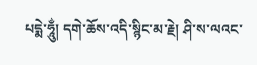པདྨེ་ཧཱུྂ། དགེ་ཆོས་འདི་སྙིང་མ་རྗེ། ཤི་ས་ལའང་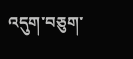འདུག་བཅུག་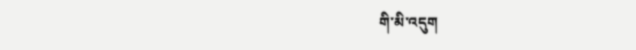གི་མི་འདུག